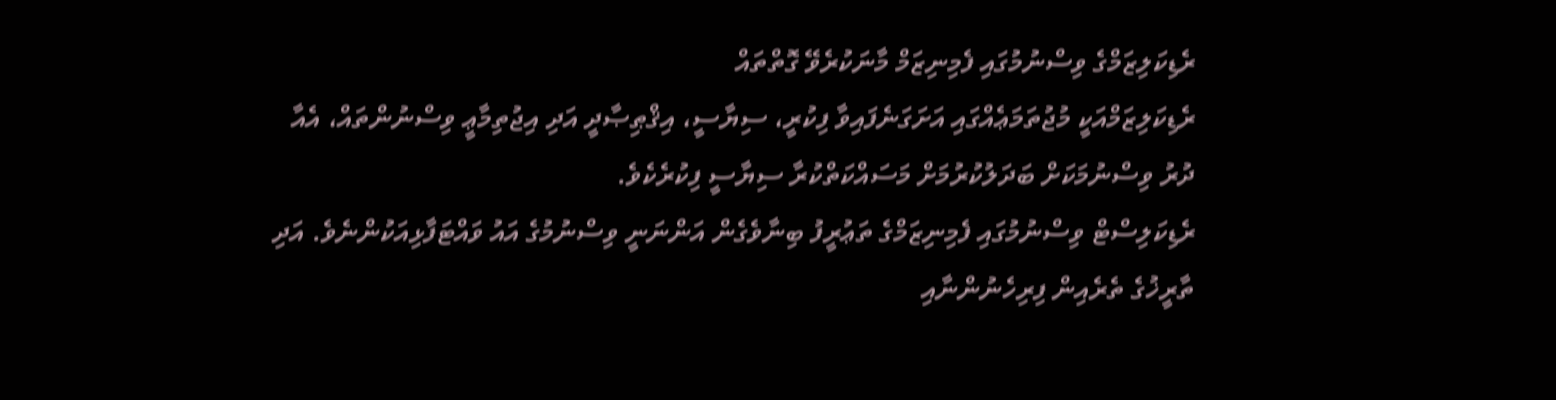ރެޑިކަލިޒަމްގެ ވިސްނުމުގައި ފެމިނިޒަމް މާނަކުރެވޭ ގޮތްތައް
ރެޑިކަލިޒަމްއަކީ މުޖުތަމަޢެއްގައި އަށަގަނެފައިވާ ފިކުރީ، ސިޔާސީ، އިޤްޠިޞާދީ އަދި އިޖުތިމާޢީ ވިސްނުންތައް، އެއާ ދުރު ވިސްނުމަކަށް ބަދަލުކުރުމަށް މަސައްކަތްކުރާ ސިޔާސީ ފިކުރެކެވެ.
ރެޑިކަލިސްޓް ވިސްނުމުގައި ފެމިނިޒަމްގެ ތަޢުރީފު ބިނާވެގެން އަންނަނީ ވިސްނުމުގެ އައު ވައްޓަފާޅިއަކުންނެވެ. އަދި ތާރީޚުގެ ތެރެއިން ފިރިހެނުންނާއި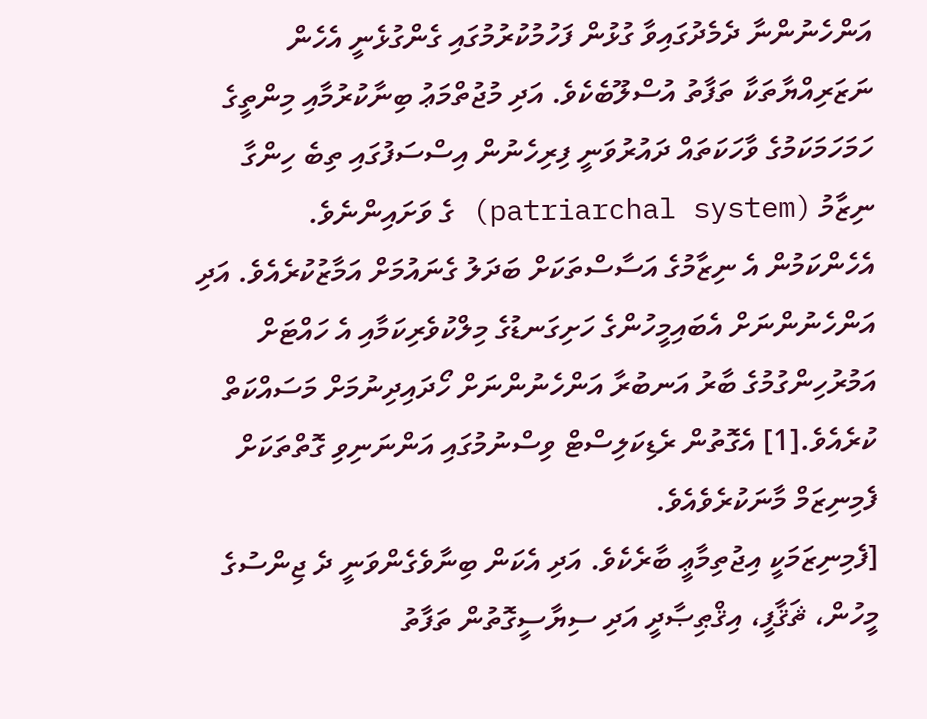އަންހެނުންނާ ދެމެދުގައިވާ ގުޅުން ފަހުމުކުރުމުގައި ގެންގުޅެނީ އެހެން ނަޒަރިއްޔާތަކާ ތަފާތު އުސްލޫބެކެވެ. އަދި މުޖުތްމަޢު ބިނާކުރުމާއި މިންތީގެ ހަމަހަމަކަމުގެ ވާހަކަތައް ދައުރުވަނީ ފިރިހެނުން އިސްސަފުގައި ތިބެ ހިންގާ ނިޒާމު (patriarchal system) ގެ ވަށައިންނެވެ. އެހެންކަމުން އެ ނިޒާމުގެ އަސާސްތަކަށް ބަދަލު ގެނައުމަށް އަމާޒުކުރެއެވެ. އަދި އަންހެނުންނަށް އެބައިމީހުންގެ ހަށިގަނޑުގެ މިލްކުވެރިކަމާއި އެ ހައްޓަށް އަމުރުހިންގުމުގެ ބާރު އަނބުރާ އަންހެނުންނަށް ހޯދައިދިނުމަށް މަސައްކަތް ކުރެއެވެ.[1] އެގޮތުން ރެޑިކަލިސްޓް ވިސްނުމުގައި އަންނަނިވި ގޮތްތަކަށް ފެމިނިޒަމް މާނަކުރެވެއެވެ.
[ފެމިނިޒަމަކީ އިޖުތިމާޢީ ބާރެކެވެ. އަދި އެކަން ބިނާވެގެންވަނީ ދެ ޖިންސުގެ މީހުން، ޘަޤާފީ، އިޤްޠިޞާދީ އަދި ސިޔާސީގޮތުން ތަފާތު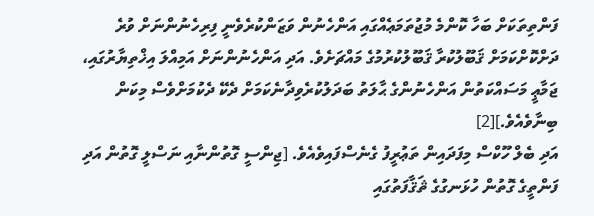ފަންތިތަކަށް ބަހާ ކޮންމެ މުޖުތަމަޢެއްގައި އަންހެނުން ވަޒަންކުރެވެނީ ފިރިހެނުންނަށް ވުރެ ދަށްކޮށްކަމަށް ޤަބޫލުކުރާ ޤަބޫލުކުރުމުގެ މައްޗަށެވެ. އަދި އަންހެނުންނަށް އަމިއްލަ އިޚްތިޔާރުގައި، ޖަމާޢީ މަސައްކަތުން އަންހެނުންގެ ޙާލަތު ބަދަލުކުރެވިދާނެކަމަށް ދެކޭ ދެކުމަށްވެސް މިކަން ބިނާވެއެވެ.][2]
އަދި ބެލް ހޫކްސް މިފަދައިން ތަޢުރީފު ގެނެސްފައިވެއެވެ. [ޖިންސީ ގޮތުންނާއި ނަސްލީ ގޮތުން އަދި ފަންތީގެ ގޮތުން ހުޅަނގުގެ ޘަޤާފަތުގައި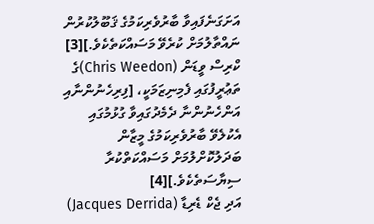އަށަގަނެފައިވާ ބާރުވެރިކަމުގެ ޤަބޫލުކުރުން ނައްތާލުމަށް ކުރެވޭ މަސައްކަތެކެވެ.][3]
ކްރިސް ވީޑަން (Chris Weedon)ގެ ތަޢުރީފުގައި ފެމިނިޒަމަކީ، [ފިރިހެނުންނާއި އަންހެނުންނާ ދެމެދުގައިވާ ގުޅުމުގައި އެކުލެވޭ ބާރުވެރިކަމުގެ މީޒާން ބަދަލުކޮށްލުމަށް މަސައްކަތްކުރާ ސިޔާސަތެކެވެ.][4]
އަދި ޖެކް ޑެރިޑާ (Jacques Derrida)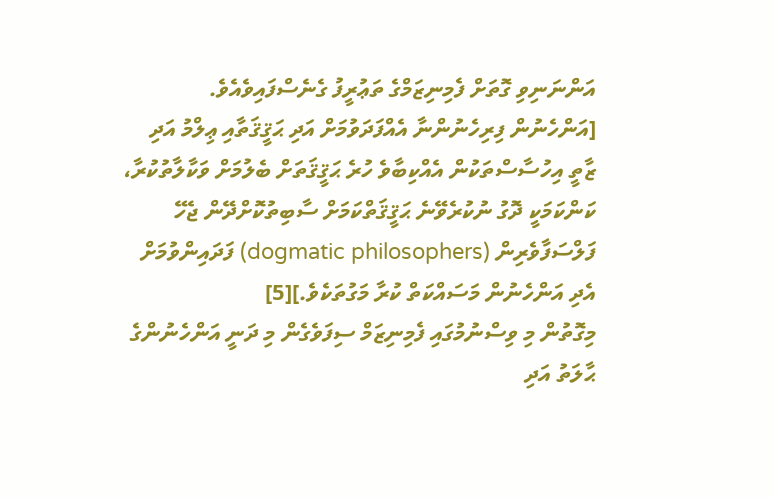އަންނަނިވި ގޮތަށް ފެމިނިޒަމްގެ ތަޢުރީފު ގެނެސްފައިވެއެވެ. [އަންހެނުން ފިރިހެނުންނާ އެއްފަދަވުމަށް އަދި ޙަޤީޤަތާއި ޢިލްމު އަދި ޒާތީ އިހުސާސްތަކުން އެއްކިބާވެ ހުރެ ޙަޤީޤަތަށް ބެލުމަށް ވަކާލާތުކުރާ، ކަންކަމަކީ ދޮގު ނުކުރެވޭނެ ޙަޤީޤަތްކަމަށް ސާބިތުކޮށްދޭން ޖެހޭ ފަލްސަފާވެރިން (dogmatic philosophers) ފަދައިންވުމަށް އެދި އަންހެނުން މަސައްކަތް ކުރާ މަގުތަކެވެ.][5]
މިގޮތުން މި ވިސްނުމުގައި ފެމިނިޒަމް ސިފަވެގެން މި ދަނީ އަންހެނުންގެ ޙާލަތު އަދި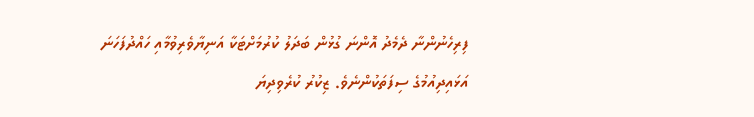ފިރިހެނުންނާ ދެމެދު އޮންނަ ގުޅުން ބަދަލު ކުރުމަށްޓަކާ އަނިޔާވެރިވުމާއި ހައްދުފަހަނަ އަޅައިދިއުމުގެ ސިފަތަކުންނެވެ. ޒިކުރު ކުރެވިދިޔަ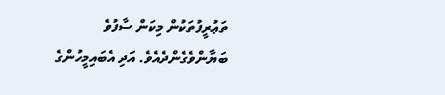ތަޢުރީފުތަކުން މިކަން ސާފުވެ ބަޔާންވެގެންދެއެވެ. އަދި އެބައިމީހުންގެ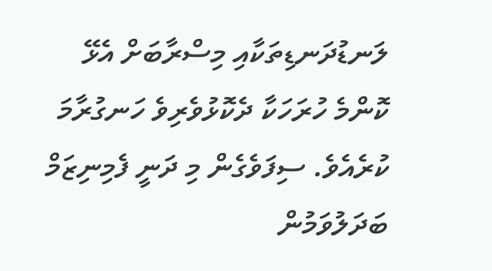ލަނޑުދަނޑިތަކާއި މިސްރާބަށް އެޅޭ ކޮންމެ ހުރަހަކާ ދެކޮޅުވެރިވެ ހަނގުރާމަ ކުރެއެވެ. ސިފަވެގެން މި ދަނީ ފެމިނިޒަމް ބަދަލުވަމުން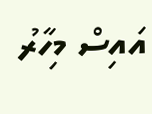އައިސް މިހާރު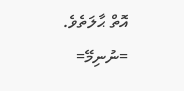އޮތް ޙާލަތެވެ.
=ނުނިމޭ=